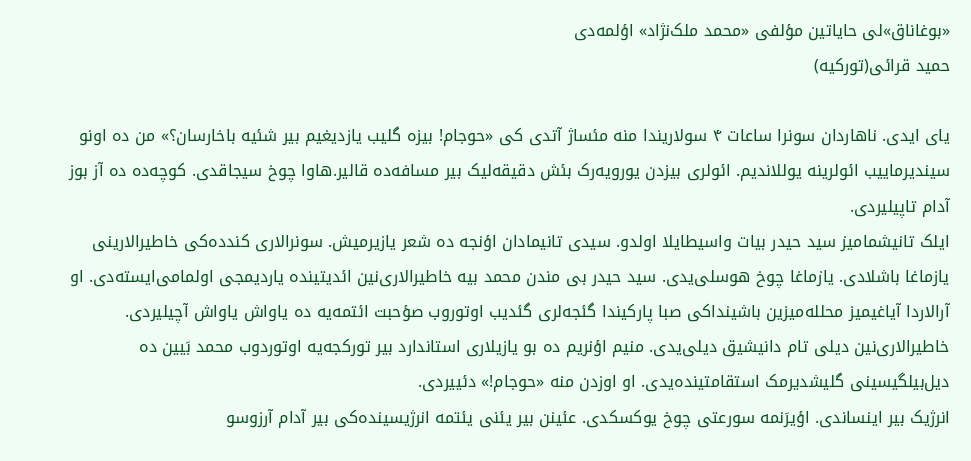«بوغاناق»لی حایاتین مؤلفی «محمد ملک‌نژاد» اؤلمه‌دی
حمید قرائی(تورکیه)

یای ایدی. ناهاردان سونرا ساعات ۴ سولاریندا منه مئساژ آتدی کی «حوجام! بیزه گلیب یازدیغیم بیر شئیه باخارسان؟» من ده اونو سیندیرماییب ائولرینه یوللاندیم. ائولری بیزدن یورویه‌رک بئش دقیقه‌لیک بیر مسافه‌ده قالیر.هاوا چوخ سیجاقدی. کوچه‌ده ده آز بوز آدام تاپیلیردی.
ایلک تانیشمامیز سید حیدر بیات واسیطا‌یلا اولدو. سیدی تانیمادان اؤنجه ده شعر یازیرمیش. سونرالاری کندده‌کی خاطیرالارینی یازماغا باشلادی. یازماغا چوخ هوسلی‌یدی. سید حیدر بی مندن محمد بیه خاطیرالاری‌نین ائدیتینده یاردیمجی اولمامی‌ایسته‌دی. او آرالاردا آیاغیمیز محلله‌میزین باشینداکی صبا پارکیندا گئجه‌لری گئدیب اوتوروب صؤحبت ائتمه‌یه ده یاواش یاواش آچیلیردی. خاطیرالاری‌نین دیلی تام دانیشیق دیلی‌یدی. منیم اؤنریم ده بو یازیلاری استاندارد بیر تورکجه‌یه اوتوردوب محمد بَیین ده دیل‌بیلگیسینی گلیشدیرمک استقامتینده‌یدی. او اوزدن منه «حوجام!» دئییردی.
انرژیک بیر اینساندی. اؤیرَنمه سورعتی چوخ یوکسکدی. عئینن بیر یئنی یئتمه انرژیسینده‌کی بیر آدام آرزوسو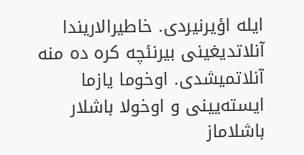ایله اؤیرنیردی. خاطیرالاریندا آنلاتدیغینی بیرنئچه کره ده منه آنلاتمیشدی. اوخوما یازما ایسته‌یینی و اوخولا باشلار باشلاماز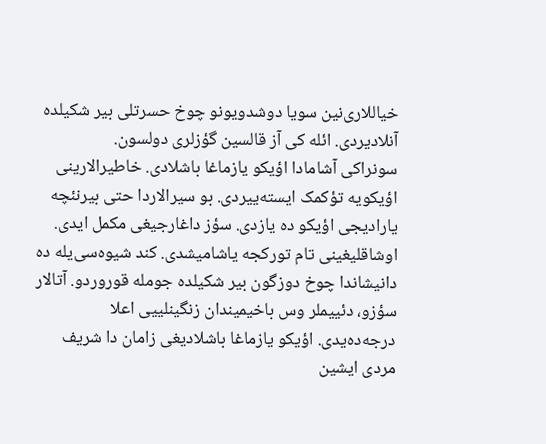خیاللاری‌نین سویا دوشدویونو چوخ حسرتلی بیر شکیلده آنلادیردی. ائله کی آز قالسین گؤزلری دولسون.
سونراکی آشامادا اؤیکو یازماغا باشلادی. خاطیرالارینی اؤیکویه تؤکمک ایسته‌ییردی. بو سیرالاردا حتی بیرنئچه یارادیجی اؤیکو ده یازدی. سؤز داغارجیغی مکمل ایدی. اوشاقلیغینی تام تورکجه یاشامیشدی. کند شیوه‌سی‌یله ده دانیشاندا چوخ دوزگون بیر شکیلده جومله قوروردو. آتالار سؤزو، دئییملر وس باخیمیندان زنگینلییی اعلا درجه‌ده‌یدی. اؤیکو یازماغا باشلادیغی زامان دا شریف مردی ایشین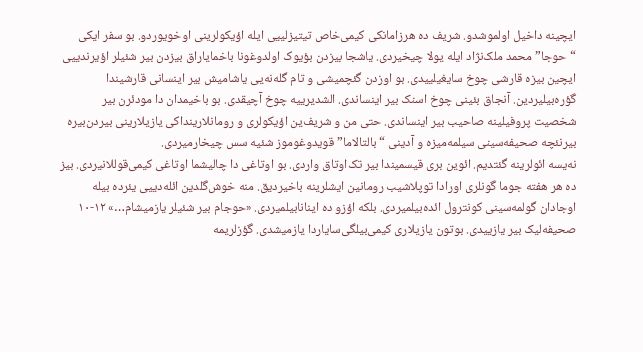ایچینه داخیل اولموشدو. شریف ده هرزامانکی کیمی‌خاص تیتیزلییی ایله اؤیکولرینی اوخویوردو. بو سفر ایکی “حوجا” محمد ملک‌نژاد ایله یولا چیخیردی. یاشجا بیزدن بؤیوک اولدوغونا باخمایاراق بیزدن بیر شئیلر اؤیرندییی ایچین بیزه قارشی چوخ سایغیلییدی. بو اوزدن گئچمیشی و تام گله‌نه‌یی یاشامیش بیر اینسانی قارشیندا گؤره‌بیلیردین. آنجاق بئینی چوخ اسنک بیر اینساندی. الشدیرییه چوخ آچیقدی. بو باخیمدان دا مودئرن بیر شخصیت پروفیلینه صاحیب بیر اینساندی. حتی من و شریف‌ین اؤیکولری و رومانلارینداکی یازیلارینی بیردن‌بیره بیرنئچه صحیفه‌سینی سیلمه‌میزه و آدینی “بالتالاما” قویدوغوموز شئیه سس چیخارمیردی.
نه‌یسه ائولرینه گئتدیم. ائوین بری قیسمیندا بیر تک‌اوتاق واردی. بو اوتاغی دا چالیشما اوتاغی کیمی‌قوللانیردی. بیز ده هر هفته جوما گونلری اورادا توپلاشیب رومانین ایشلرینه باخیردیق. منه خوش‌گلدین ائله‌دییی یئرده بیله اوجادان گولمه‌سینی کونترول ائده‌بیلمیردی. بلکه اؤزو ده اینانابیلمیردی. «حوجام بیر شئیلر یازمیشام…» ۱۲-۱۰ صحیفه‌لیک بیر یازییدی. بوتون یازیلاری کیمی‌بیلگی‌سایاردا یازمیشدی. گؤزلریمه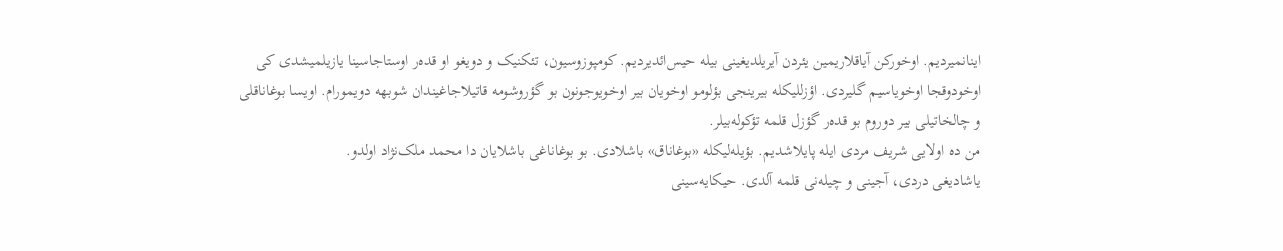اینانمیردیم. اوخورکن آیاقلاریمین یئردن آیریلدیغینی بیله حیس‌ائدیردیم. کومپوزوسیون، تئکنیک و دویغو او قده‌ر اوستاجاسینا یازیلمیشدی کی اوخودوقجا اوخویاسیم گلیردی. اؤزللیکله بیرینجی بؤلومو اوخویان بیر اوخویوجونون بو گؤروشومه قاتیلاجاغیندان شوبهه دویمورام. اویسا بوغاناقلی و چالخاتیلی بیر دوروم بو قده‌ر گؤزل قلمه تؤکوله‌بیلر.
من ده اولایی شریف مردی ایله پایلاشدیم. بؤیله‌لیکله «بوغاناق» باشلادی. بو بوغاناغی باشلایان دا محمد ملک‌نژاد اولدو.
یاشادیغی دردی، آجینی و چیله‌نی قلمه آلدی. حیکایه‌سینی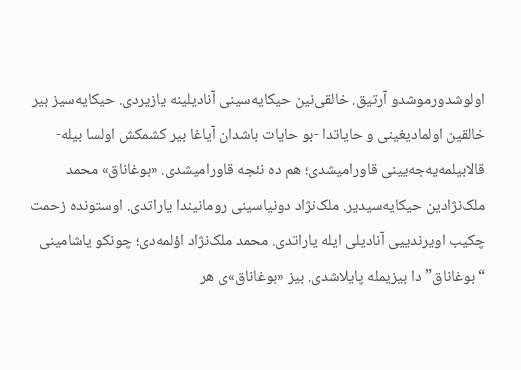اولوشدورموشدو آرتیق. خالقی‌نین حیکایه‌سینی آنادیلینه یازیردی. حیکایه‌سیز بیر خالقین اولمادیغینی و حایاتدا -بو حایات باشدان آیاغا بیر کشمکش اولسا بیله- قالابیلمه‌یه‌جه‌یینی قاورامیشدی؛ هم ده نئجه قاورامیشدی. «بوغاناق» محمد ملک‌نژادین حیکایه‌سیدیر. ملک‌نژاد دونیاسینی رومانیندا یاراتدی. اوستونده زحمت چکیب اویرندییی آنادیلی ایله یاراتدی. محمد ملک‌نژاد اؤلمه‌دی؛ چونکو یاشامینی “بوغاناق”دا بیزیمله پایلاشدی. بیز «بوغاناق»ی هر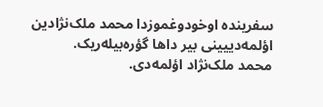سفرینده اوخودوغموزدا محمد ملک‌نژادین اؤلمه‌دییینی بیر داها گؤره‌بیله‌ریک.
محمد ملک‌نژاد اؤلمه‌دی.